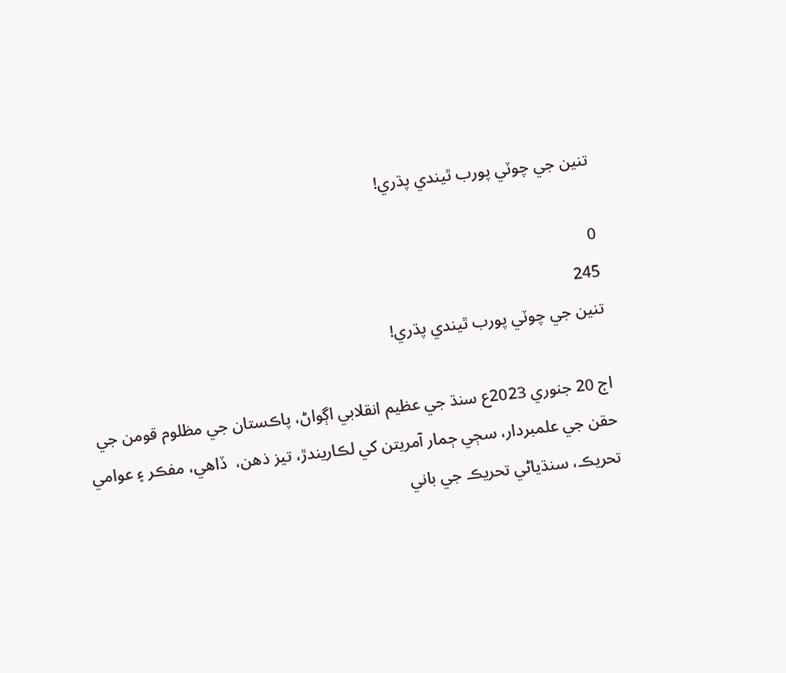تنين جي چوٽي پورب ٿيندي پڌري!

0
245
تنين جي چوٽي پورب ٿيندي پڌري!

اڄ 20 جنوري 2023ع سنڌ جي عظيم انقلابي اڳواڻ، پاڪستان جي مظلوم قومن جي حقن جي علمبردار، سڄي ڄمار آمريتن کي لڪاريندڙ، تيز ذھن،  ڏاھي، مفڪر ۽ عوامي تحريڪ، سنڌياڻي تحريڪ جي باني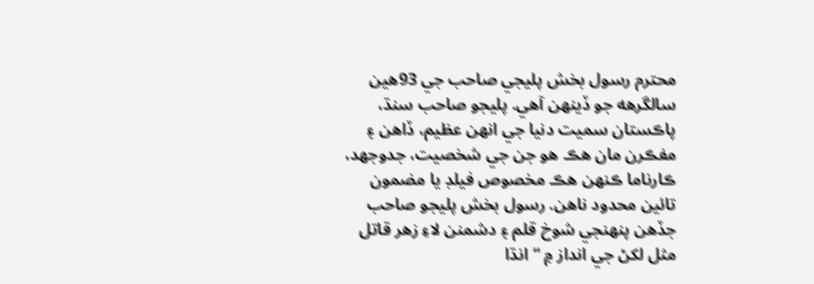محترم رسول بخش پليجي صاحب جي 93ھين سالگرھه جو ڏينھن آھي. پليجو صاحب سنڌ، پاڪستان سميت دنيا جي انھن عظيم، ڏاھن ۽ مفڪرن مان ھڪ ھو جن جي شخصيت، جدوجھد، ڪارناما ڪنھن ھڪ مخصوص فيلڊ يا مضمون تائين محدود ناھن. رسول بخش پليجو صاحب جڏھن پنھنجي شوخ قلم ۽ دشمنن لاءِ زھر قاتل مثل لکڻ جي انداز ۾ “انڌا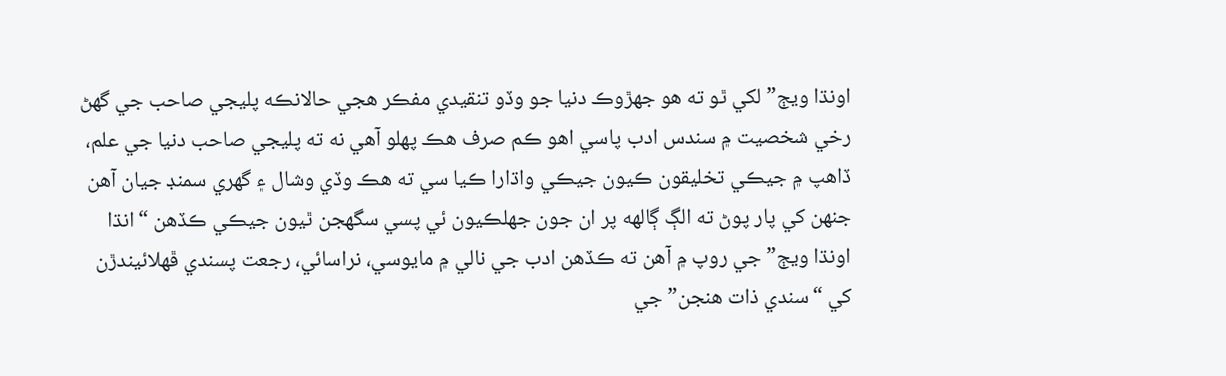اونڌا ويڄ” لکي ٿو ته ھو جھڙوڪ دنيا جو وڏو تنقيدي مفڪر ھجي حالانڪه پليجي صاحب جي گھڻ رخي شخصيت ۾ سندس ادب پاسي اھو ڪم صرف ھڪ پھلو آھي نه ته پليجي صاحب دنيا جي علم، ڏاھپ ۾ جيڪي تخليقون ڪيون جيڪي واڌارا ڪيا سي ته ھڪ وڏي وشال ۽ گھري سمنڊ جيان آھن جنھن کي پار پوڻ ته الڳ ڳالھه پر ان جون جھلڪيون ئي پسي سگھجن ٿيون جيڪي ڪڏھن “انڌا اونڌا ويڄ” جي روپ ۾ آھن ته ڪڏھن ادب جي نالي ۾ مايوسي، نراسائي، رجعت پسندي ڦھلائيندڙن کي “سندي ذات ھنجن” جي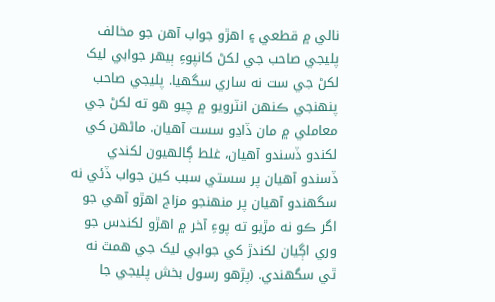نالي ۾ قطعي ۽ اھڙو جواب آھن جو مخالف پليجي صاحب جي لکڻ کانپوءِ ٻيھر جوابي ليک لکڻ جي ست نه ساري سگھيا. پليجي صاحب پنھنجي ڪنھن انٽرويو ۾ چيو ھو ته لکڻ جي معاملي ۾ مان ڏاڍو سست آھيان. ماڻھن کي لکندو ڏسندو آھيان، غلط ڳالھيون لکندي ڏسندو آھيان پر سستي سبب کين جواب ڏئي نه سگھندو آهيان پر منھنجو مزاج اھڙو آھي جو اگر ڪو نه مڙيو ته پوءِ آخر ۾ اھڙو لکندس جو وري اڳيان لکندڙ کي جوابي ليک جي ھمٿ نه ٿي سگھندي. (پڙھو رسول بخش پليجي جا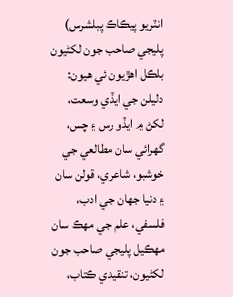انٽريو پيڪاڪ پبلشرس) پليجي صاحب جون لکڻيون بلڪل اھڙيون ئي ھيون: دليلن جي ايڏي وسعت، لکڻ ۾ ايڏو رس ۽ چس، گھرائي سان مطالعي جي خوشبو، شاعري، قولن سان ۽ دنيا جھان جي ادب، فلسفي، علم جي مھڪ سان مھڪيل پليجي صاحب جون لکڻيون، تنقيدي ڪتاب،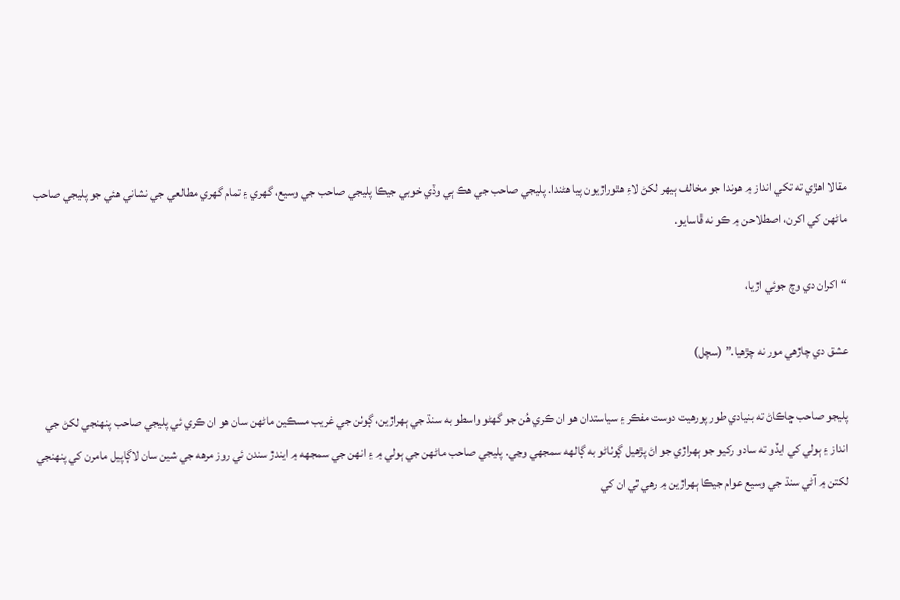مقالا اھڙي ته تکي انداز ۾ ھوندا جو مخالف ٻيھر لکڻ لاءِ ھٿوراڙيون پيا ھڻندا. پليجي صاحب جي ھڪ ٻي وڏي خوبي جيڪا پليجي صاحب جي وسيع، گھري ۽ تمام گھري مطالعي جي نشاني ھئي جو پليجي صاحب ماڻھن کي اکرن، اصطلاحن ۾ ڪو نه ڦاسايو.

“اکران دي وچ جوئي اڙيا،

عشق دي چاڙھي مور نه چڙھيا.” (سچل)

پليجو صاحب ڇاڪاڻ ته بنيادي طور پورھيت دوست مفڪر ۽ سياستدان ھو ان ڪري ھُن جو گھڻو واسطو به سنڌ جي ٻھراڙين، ڳوٺن جي غريب مسڪين ماڻھن سان ھو ان ڪري ئي پليجي صاحب پنھنجي لکڻ جي انداز ۽ ٻولي کي ايڏو ته سادو رکيو جو ٻھراڙي جو اڻ پڙھيل ڳوٺاڻو به ڳالھه سمجھي وڃي. پليجي صاحب ماڻھن جي ٻولي ۾ ۽ انھن جي سمجھه ۾ ايندڙ سندن ئي روز مرھه جي شين سان لاڳاپيل مامرن کي پنھنجي لکتن ۾ آڻي سنڌ جي وسيع عوام جيڪا ٻھراڙين ۾ رھي ٿي ان کي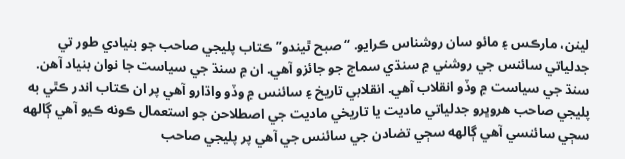لينن، مارڪس ۽ مائو سان روشناس ڪرايو. “صبح ٿيندو” ڪتاب پليجي صاحب جو بنيادي طور تي جدلياتي سائنس جي روشني ۾ سنڌي سماج جو جائزو آھي. ان ۾ سنڌ جي سياست جا نوان بنياد آھن. سنڌ جي سياست ۾ وڏو انقلاب آھي. انقلابي تاريخ ۽ سائنس ۾ وڏو واڌارو آھي پر ان ڪتاب اندر ڪٿي به پليجي صاحب ھروڀرو جدلياتي ماديت يا تاريخي ماديت جي اصطلاحن جو استعمال ڪونه ڪيو آھي ڳالھه سڄي سائنسي آھي ڳالھه سڄي تضادن جي سائنس جي آھي پر پليجي صاحب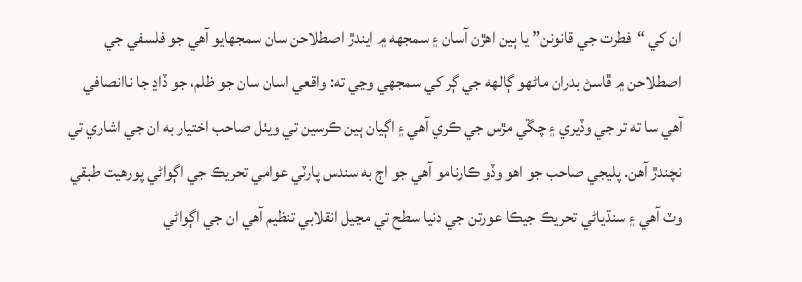ان کي “فطرت جي قانونن” يا ٻين اھڙن آسان ۽ سمجھه ۾ ايندڙ اصطلاحن سان سمجھايو آھي جو فلسفي جي اصطلاحن ۾ ڦاسڻ بدران ماڻھو ڳالھه جي ڳر کي سمجھي وڃي ته: واقعي اسان سان جو ظلم، جو ڏاڍ جا ناانصافي آھي سا ته تر جي وڏيري ۽ چڱي مڙس جي ڪري آھي ۽ اڳيان ٻين ڪرسين تي ويٺل صاحب اختيار به ان جي اشاري تي نچندڙ آھن. پليجي صاحب جو اھو وڏو ڪارنامو آھي جو اڄ به سندس پارٽي عوامي تحريڪ جي اڳواڻي پورھيت طبقي وٽ آھي ۽ سنڌياڻي تحريڪ جيڪا عورتن جي دنيا سطح تي مڃيل انقلابي تنظيم آھي ان جي اڳواڻي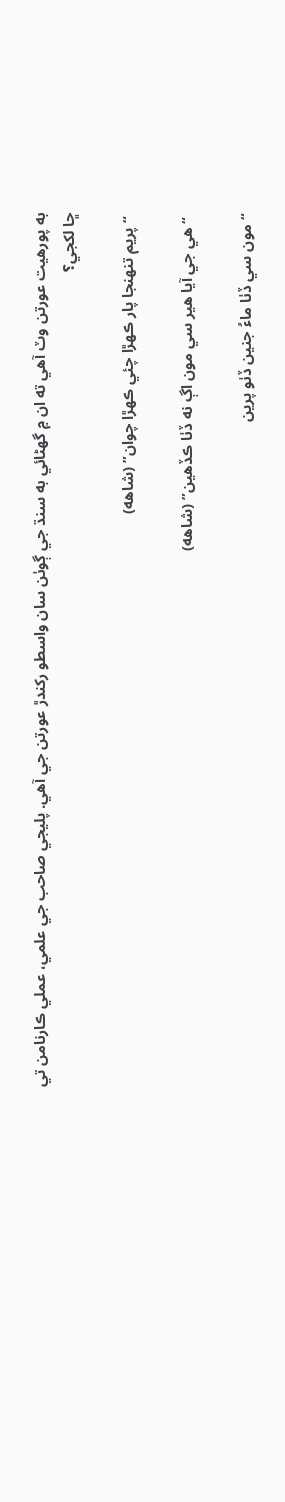به پورھيت عورتن وٽ آھي ته ان ۾ گھڻائي به سنڌ جي ڳوٺن سان واسطو رکندڙ عورتن جي آھي. پليجي صاحب جي علمي، عملي ڪارنامن تي ڇا لکجي؟

 “پريم تنھنجا پار ڪھڙا چئي ڪھڙا چوان” (شاھه)

 “ھي جي آيا ھير سي مون اڳ نه ڏٺا ڪڏھين” (شاھه)

“مون سي ڏٺا ماءُ جنين ڏٺو پرين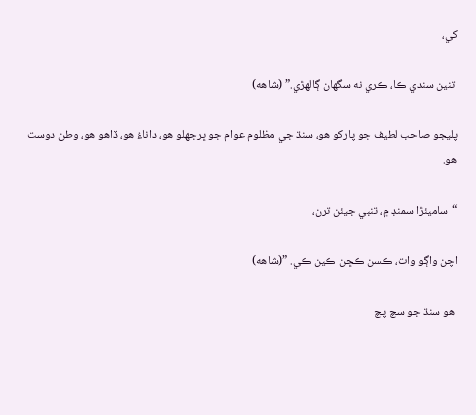کي،

 تنين سندي ڪا، ڪري نه سگھان ڳالھڙي.” (شاھه)

پليجو صاحب لطيف جو پارکو ھو، سنڌ جي مظلوم عوام جو ڀرجهلو ھو، داناءُ ھو، ڏاھو ھو، وطن دوست ھو.

“ساميئڙا سمنڊ ۾، تنبي جيئن ترن،

اچن واڳو وات، ڪسن ڪڇن ڪين ڪي. ”(شاھه)

 ھو سنڌ جو سچ پچ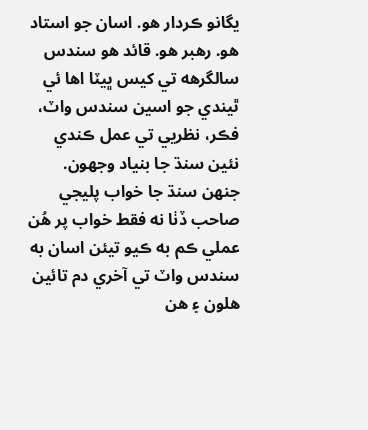يگانو ڪردار ھو. اسان جو استاد ھو. رھبر ھو. قائد ھو سندس سالگرھه تي کيس ڀيٽا اھا ئي ٿيندي جو اسين سندس واٽ، فڪر، نظريي تي عمل ڪندي نئين سنڌ جا بنياد وجھون. جنھن سنڌ جا خواب پليجي صاحب ڏٺا نه فقط خواب پر ھُن عملي ڪم به ڪيو تيئن اسان به سندس واٽ تي آخري دم تائين ھلون ۽ ھن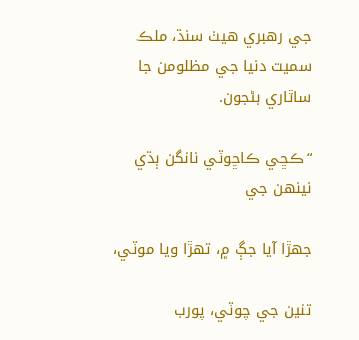جي رھبري ھيٺ سنڌ، ملڪ سميت دنيا جي مظلومن جا ساٿاري بڻجون.

“ڪڇي ڪاڇوٽي نانگن ٻڌي نينھن جي

جھڙا آيا جڳ ۾، تھڙا ويا موٽي،

تنين جي چوٽي، پورب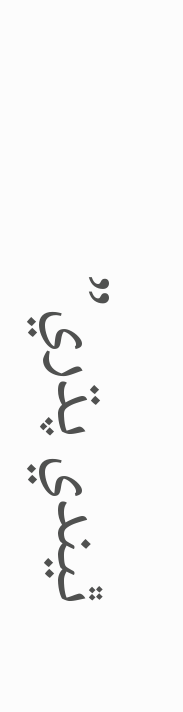ٿيندي پڌري”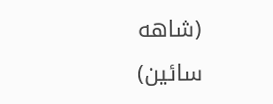(شاھه سائين)